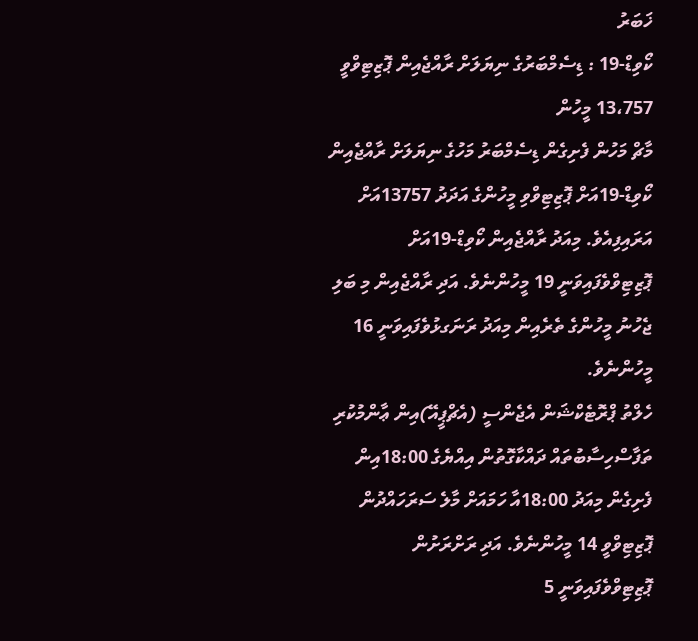ޚަބަރު
ކޯވިޑް-19 : ޑިސެމްބަރުގެ ނިޔަލަށް ރާއްޖެއިން ޕޮޒިޓިވްވީ 13،757 މީހުން
މާޗް މަހުން ފެށިގެން ޑިސެމްބަރު މަހުގެ ނިޔަލަށް ރާއްޖެއިން ކޯވިޑް-19އަށް ޕޮޒިޓިވްވި މީހުންގެ އަދަދު 13757އަށް އަރައިފިއެވެ. މިއަދު ރާއްޖެއިން ކޯވިޑް-19އަށް ޕޮޒިޓިވްވެފައިވަނީ 19 މީހުންނެވެ. އަދި ރާއްޖެއިން މި ބަލި ޖެހުނު މީހުންގެ ތެރެއިން މިއަދު ރަނަގޅުވެފައިވަނީ 16 މީހުންނެވެ.
ހެލްތު ޕްރޮޓެކްޝަން އެޖެންސީ (އެޗްޕީއޭ)އިން ޢާންމުކުރި ތަފާސްހިސާބުތައް ދައްކާގޮތުން އިއްޔެގެ 18:00އިން ފެށިގެން މިއަދު 18:00އާ ހަމައަށް މާލެ ސަރަހައްދުން ޕޮޒިޓިވްވީ 14 މީހުންނެވެ. އަދި ރަށްރަށުން ޕޮޒިޓިވްވެފައިވަނީ 5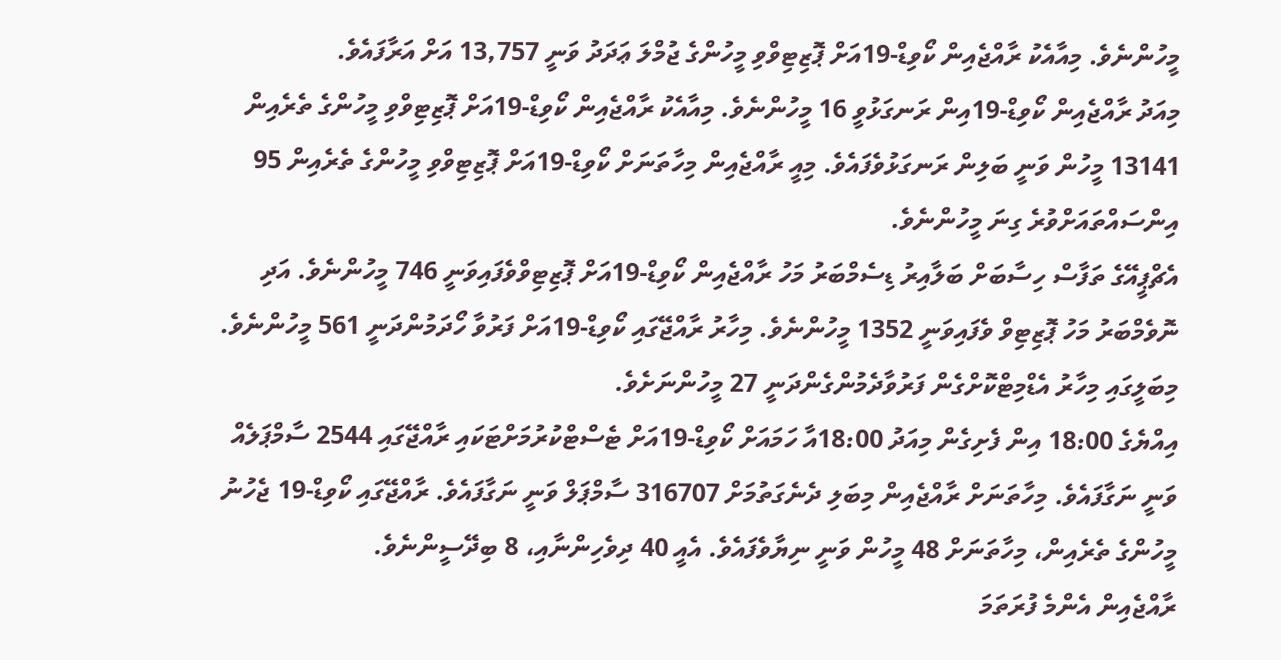މީހުންނެވެ. މިއާއެކު ރާއްޖެއިން ކޯވިޑް-19އަށް ޕޮޒިޓިވްވި މީހުންގެ ޖުމްލަ ޢަދަދު ވަނީ 13,757 އަށް އަރާފައެވެ.
މިއަދު ރާއްޖެއިން ކޯވިޑް-19އިން ރަނގަޅުވީ 16 މީހުންނެވެ. މިއާއެކު ރާއްޖެއިން ކޯވިޑް-19އަށް ޕޮޒިޓިވްވި މީހުންގެ ތެރެއިން 13141 މީހުން ވަނީ ބަލިން ރަނގަޅުވެފައެވެ. މިއީ ރާއްޖެއިން މިހާތަނަށް ކޯވިޑް-19އަށް ޕޮޒިޓިވްވި މީހުންގެ ތެރެއިން 95 އިންސައްތައަށްވުރެ ގިނަ މީހުންނެވެ.
އެޗްޕީއޭގެ ތަފާސް ހިސާބަށް ބަލާއިރު ޑިސެމްބަރު މަހު ރާއްޖެއިން ކޯވިޑް-19އަށް ޕޮޒިޓިވްވެފައިވަނީ 746 މީހުންނެވެ. އަދި ނޮވެމްބަރު މަހު ޕޮޒިޓިވް ވެފައިވަނީ 1352 މީހުންނެވެ. މިހާރު ރާއްޖޭގައި ކޯވިޑް-19އަށް ފަރުވާ ހޯދަމުންދަނީ 561 މީހުންނެވެ. މިބަލީގައި މިހާރު އެޑްމިޓްކޮށްގެން ފަރުވާދެމުންގެންދަނީ 27 މީހުންނަށެވެ.
އިއްޔެގެ 18:00 އިން ފެށިގެން މިއަދު 18:00އާ ހަމައަށް ކޯވިޑް-19އަށް ޓެސްޓްކުރުމަށްޓަކައި ރާއްޖޭގައި 2544 ސާމްޕަލެއް ވަނީ ނަގާފައެވެ. މިހާތަނަށް ރާއްޖެއިން މިބަލި ދެނެގަތުމަށް 316707 ސާމްޕަލް ވަނީ ނަގާފައެވެ. ރާއްޖޭގައި ކޯވިޑް-19 ޖެހުނު މީހުންގެ ތެރެއިން، މިހާތަނަށް 48 މީހުން ވަނީ ނިޔާވެފައެވެ. އެއީ 40 ދިވެހިންނާއި، 8 ބިދޭސީންނެވެ.
ރާއްޖެއިން އެންމެ ފުރަތަމަ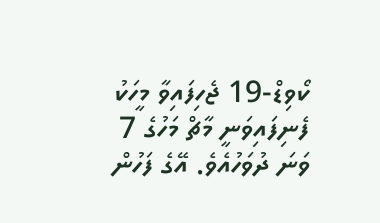ކޯވިޑް-19 ޖެހިފައިވާ މީހަކު ފެނިފައިވަނީ މާޗް މަހުގެ 7 ވަނަ ދުވަހުއެވެ. އޭގެ ފަހުން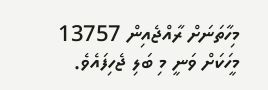މިހާތަނަށް ރާއްޖެއިން 13757 މީހަކަށް ވަނީ މި ބަލި ޖެހިފައެވެ.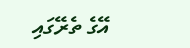އޭގެ ތެރޭގައި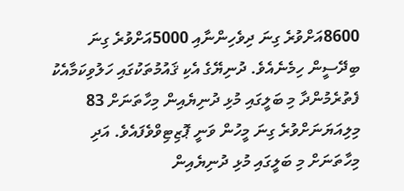8600އަށްވުރެ ގިނަ ދިވެހިންނާއި 5000އަށްވުރެ ގިނަ ބިދޭސީން ހިމެނެއެވެ. ދުނިޔޭގެ އެކި ޤައުމުތަކުގައި ހަލުވިކަމާއެކު ފެތުރެމުންދާ މި ބަލީގައި މުޅި ދުނިޔެއިން މިހާތަނަށް 83 މިލިއަޔަނަށްވުރެ ގިނަ މީހުން ވަނީ ޕޮޒިޓިވްވެފައެވެ. އަދި މިހާތަނަށް މި ބަލީގައި މުޅި ދުނިޔެއިން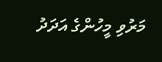މަރުވި މީހުންގެ އަދަދު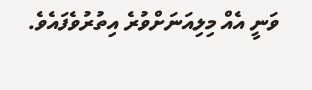ވަނީ އެއް މިލިއަނަށްވުރެ އިތުރުވެފައެވެ.